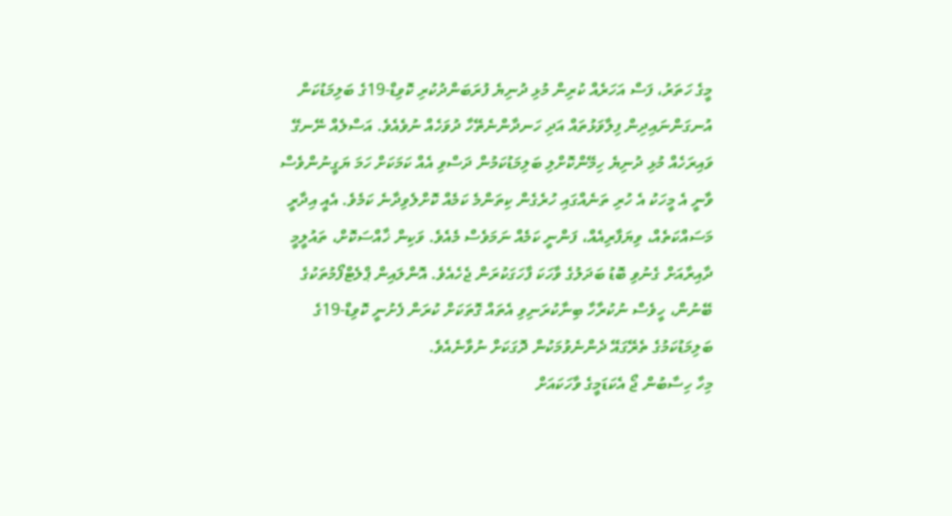މީގެ ހަތަރު، ފަސް އަހަރެއް ކުރިން މުޅި ދުނިޔެ ފުރަބަންދުކުރި ކޮވިޑް-19ގެ ބަލިމަޑުކަން އުނގަންނައިދިން ފިލާވަޅުތައް އަދި ހަނދާންނެތޭހާ ދުވަހެއް ނުވެއެވެ. އަސްލެއް ނޭނގޭ ވައިރަހެއް މުޅި ދުނިޔެ ހިމޭންކޮށްލި ބަލިމަޑުކަމުން ދަސްވި އެއް ކަމަކަށް ހަމަ ޔަގީނުންވެސް ވާނީ އެ މީހަކު އެ ހުރި ތަނެއްގައި ހުރެގެން ކިތަންމެ ކަމެއް ކޮށްލެވިދާނެ ކަމެވެ. އެއީ އިދާރީ މަސައްކަތެއް، ވިޔަފާރިއެއް، ފަންނީ ކަމެއް ނަމަވެސް މެއެވެ. ވަކިން ޚާއްސަކޮށް، ތައުލީމީ ދާއިރާއަށް ގެނުވި ބޮޑު ބަދަލުގެ ވާހަކަ ފާހަގަކުރަން ޖެހެއެވެ. އޮންލައިން ޕްލެޓްފޯމުތަކުގެ ބޭނުން، ހީވެސް ނުކުރާހާ ބިނާކުރަނިވި އެތައް ގޮތަކަށް ކުރަން ފެށުނީ ކޮވިޑް-19ގެ ބަލިމަޑުކަމުގެ ތެރޭގައޭ ދެންނެވުމަކުން ދޮގަކަށް ނުވާނެއެވެ.
މިހާ ހިސާބުން ޖޯ އެކަޑަމީގެ ވާހަކައަށް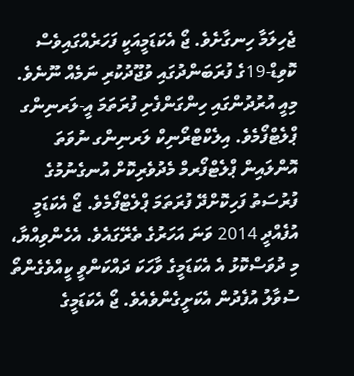ޖެހިލަމާ ހިނގާށެވެ. ޖޯ އެކަޑަމީއަކީ ފަހަރެއްގައިވެސް ކޮވިޑް-19ގެ ފުރަބަންދުގައި ވުޖޫދުކުރި ނަމެއް ނޫނެވެ. މިއީ އުރުދުންގައި ހިންގަންފެށި ފުރަތަމަ އީ-ލަރނިންގ ޕްލެޓްފޯމެވެ. އިލެކްޓްރޯނިކް ލަރނިންގ ނުވަތަ އޮންލައިން ޕްލެޓްފޯރމް މެދުވެރިކޮށް އުނގެނުމުގެ ފުރުސަތު ފަހިކޮށްދޭ ފުރަތަމަ ޕްލެޓްފޯމެވެ. ޖޯ އެކަޑަމީ އުފެއްދީ 2014 ވަނަ އަހަރުގެ ތެރޭގައެވެ. އެހެންވިއްޔާ، މި ދުވަސްކޮޅު އެ އެކަޑަމީގެ ވާހަކަ ދައްކަންވީ ކީއްވެގެންތޯ ސުވާލު އުފެދުން އެކަށީގެންވެއެވެ. ޖޯ އެކަޑަމީގެ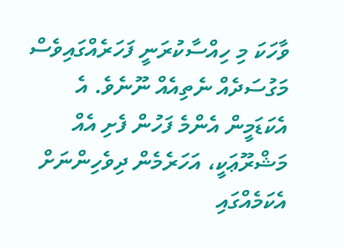ވާހަކަ މި ހިއްސާކުރަނީ ފަހަރެއްގައިވެސް މަގުސަދެއް ނެތިއެއް ނޫނެވެ. އެ އެކަޑަމީން އެންމެ ފަހުން ފެށި އެއް މަޝްރޫޢަކީ، އަހަރެމެން ދިވެހިންނަށް އެކަމެއްގައި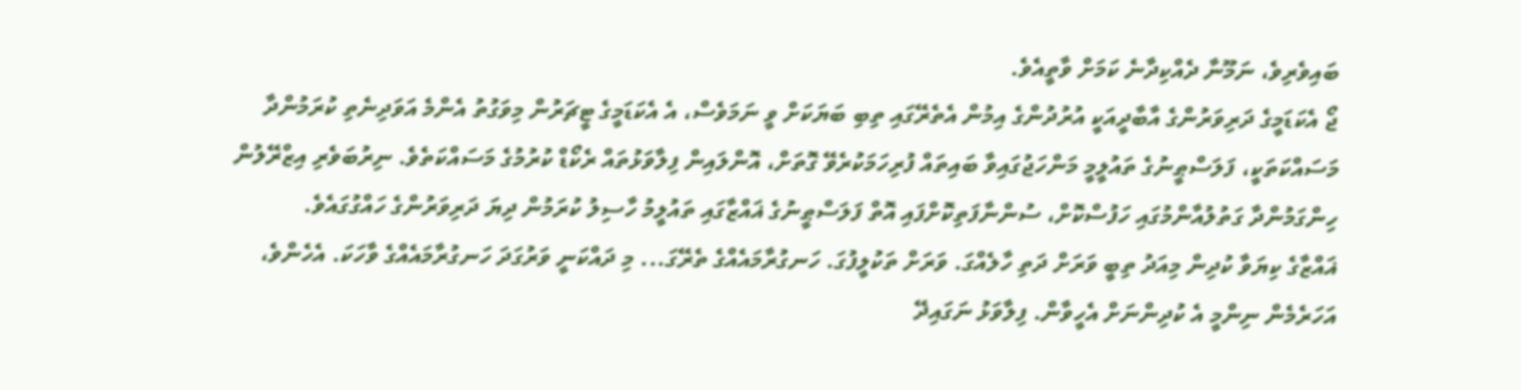ބައިވެރިވެ، ނަމޫނާ ދެއްކިދާނެ ކަމަށް ވާތީއެވެ.
ޖޯ އެކަޑަމީގެ ދަރިވަރުންގެ އާބާދީއަކީ އުރުދުންގެ އިމުން އެތެރޭގައި ތިބި ބަޔަކަށް ވީ ނަމަވެސް، އެ އެކަޑަމީގެ ޓީޗަރުން މިވަގުތު އެންމެ އަވަދިނެތި ކުރަމުންދާ މަސައްކަތަކީ، ފަލަސްޠީނުގެ ތައުލީމީ މަންހަޖުގައިވާ ބައިތައް ފުރިހަމަކުރެވޭ ގޮތަށް، އޮންލައިން ފިލާވަޅުތައް ރެކޯޑް ކުރުމުގެ މަސައްކަތެވެ. ނިރުބަވެރި އިޒްރޭލުން ހިންގަމުންދާ ގަތުލުއާންމުގައި ހަފުސްކޮށް، ސުންނާފަތިކޮށްފައި އޮތް ފަލަސްޠީނުގެ ޣައްޒާގައި ތައުލީމު ހާސިލު ކުރަމުން ދިޔަ ދަރިވަރުންގެ ހައްގުގައެވެ.
ޣައްޒާގެ ކިޔަވާ ކުދިން މިއަދު ތިބީ ވަރަށް ދަތި ހާލެއްގަ. ވަރަށް ތަކުލީފުގަ. ހަނގުރާމައެއްގެ ތެރޭގަ... މި ދައްކަނީ ވަރުގަދަ ހަނގުރާމައެއްގެ ވާހަކަ. އެހެންވެ، އަހަރެމެން ނިންމީ އެ ކުދިންނަށް އެހީވާން. ފިލާވަޅު ނަގައިދޭ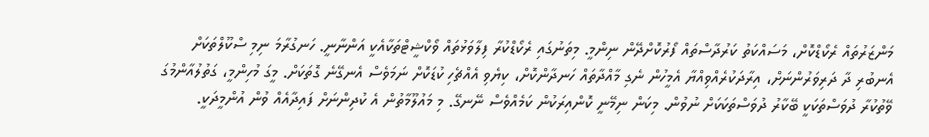މަންޒަރުތައް ރެކޯޑްކޮށް، މަސައްކަތު ކަރުދާސްތައް ފޯރުކޮށްދޭން ނިންމީ. މިތަނުގައި ރެކޯޑްކުރާ ފިލާވަޅުތައް ވޯކްޝީޓްތަކާއެކީ އަންނާނީ. ހަނގުރާމަ ނިމި ސްކޫލްތަކަށް އެނބުރި ދާ ދަރިވަރުންނަށް، އިރާދަކުރެއްވިއްޔާ އެމީހުން ނެގި މާއްދާތައް ހަނދާންކޮށް، ކިޔެވި އެއްޗެހި ކުޑަކޮށް ނަމަވެސް އެނގޭނެ ގޮތަކަށް. މީގަ މުހިންމީ، ގަތުލުއާންމުގަ ވޭތުކުރާ ދުވަސްތަކަކީ ބޭކާރު ދުވަސްތަކަކަށް ނުވުން. މިކަން ނިމޭނީ ކޮންއިރަކުން ކަމެއްވެސް ނޭނގޭ. މި މައުލޫމާތުން އެ ކުދިންނަށް ފައިދާއެއް ވުން އުންމީދަކީ.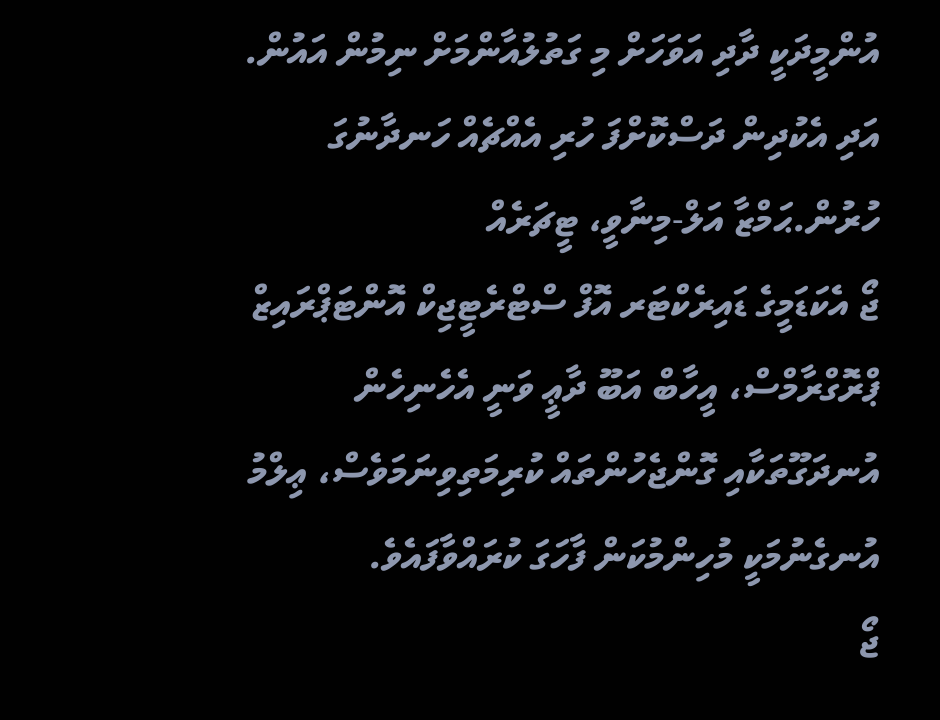އުންމީދަކީ ދާދި އަވަހަށް މި ގަތުލުއާންމަށް ނިމުން އައުން. އަދި އެކުދިން ދަސްކޮށްފަ ހުރި އެއްޗެއް ހަނދާނުގަ ހުރުން.ޙަމްޒާ އަލް-މިނާވީ، ޓީޗަރެއް
ޖޯ އެކަޑަމީގެ ޑައިރެކްޓަރ އޮފް ސްޓްރެޓީޖިކް އޮންޓަޕްރައިޒް ޕްރޮގްރާމްސް، އީހާބް އަބޫ ދާޢީ ވަނީ އެހެނިހެން އުނދަގޫތަކާއި ގޮންޖެހުންތައް ކުރިމަތިވިނަމަވެސް، ޢިލްމު އުނގެނުމަކީ މުހިންމުކަން ފާހަގަ ކުރައްވާފައެވެ.
ޖޯ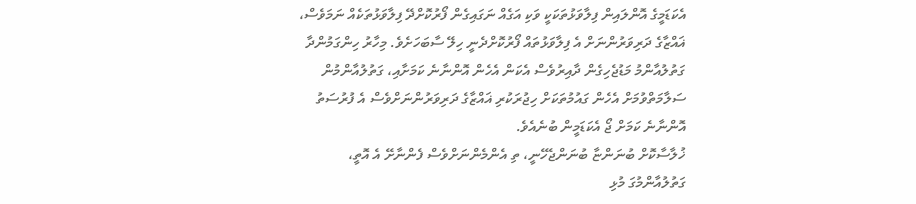އެކަޑަމީގެ އޮންލައިން ފިލާވަޅުތަކަކީ ވަކި އަގެއް ނަގައިގެން ފޯރުކޮށްދޭ ފިލާވަޅުތަކެއް ނަމަވެސް، ޣައްޒާގެ ދަރިވަރުންނަށް އެ ފިލާވަޅުތައް ފޯރުކޮށްދެނީ ހިލޭ ސާބަހަށެވެ. މިހާރު ހިންގަމުންދާ ގަތުލުއާންމު މަޑުޖެހިގެން ދާއިރުވެސް އެކަން އެހެން އޮންނާނެ ކަމަށާއި، ގަތުލުއާންމުން ސަލާމަތްވުމަށް އެހެން ގައުމުތަކަށް ހިޖުރަކުރި ޣައްޒާގެ ދަރިވަރުންނަށްވެސް އެ ފުރުސަތު އޮންނާނެ ކަމަށް ޖޯ އެކަޑަމީން ބުނެއެވެ.
ޚުލާސާކޮށް ބުނަންޏާ ބުނަންޖެހޭނީ، ތި އެންމެންނަށްވެސް ފެންނާށޭ އެ އޮތީ، ގަތުލުއާންމުގަ މުޅި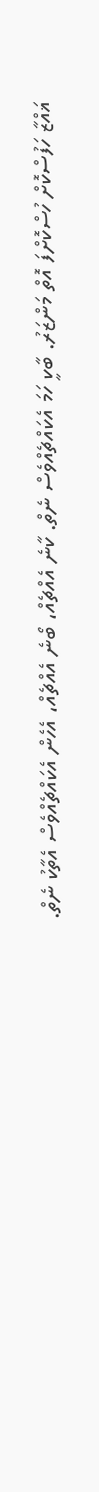ޣައްޒާ ހަފުސްކޮށް ހުސްކޮށްފަ އޮތް މަންޒަރު. ބާކީ ހަމަ އެކައްޗެއްވެސް ނެތް. ކާނެ އެއްޗެއް، ބޯނެ އެއްޗެއް، އެހެން އެކައްޗެއްވެސް އެތާކު ނެތް.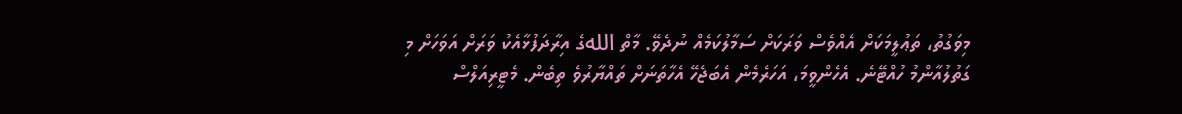މިވަގުތު، ތަޢުލީމަކަށް އެއްވެސް ވަރަކަށް ސަމާލުކަމެއް ނުދެވޭ. މާތް اللهގެ އިރާދަފުޅާއެކު ވަރަށް އަވަހަށް މި ގަތުލުއާންމު ހުއްޓޭނެ. އެހެންވީމަ، އަހަރެމެން އެބަޖެހޭ އެހާތަނަށް ތައްޔާރުވެ ތިބެން. މެޓީރިއަލްސް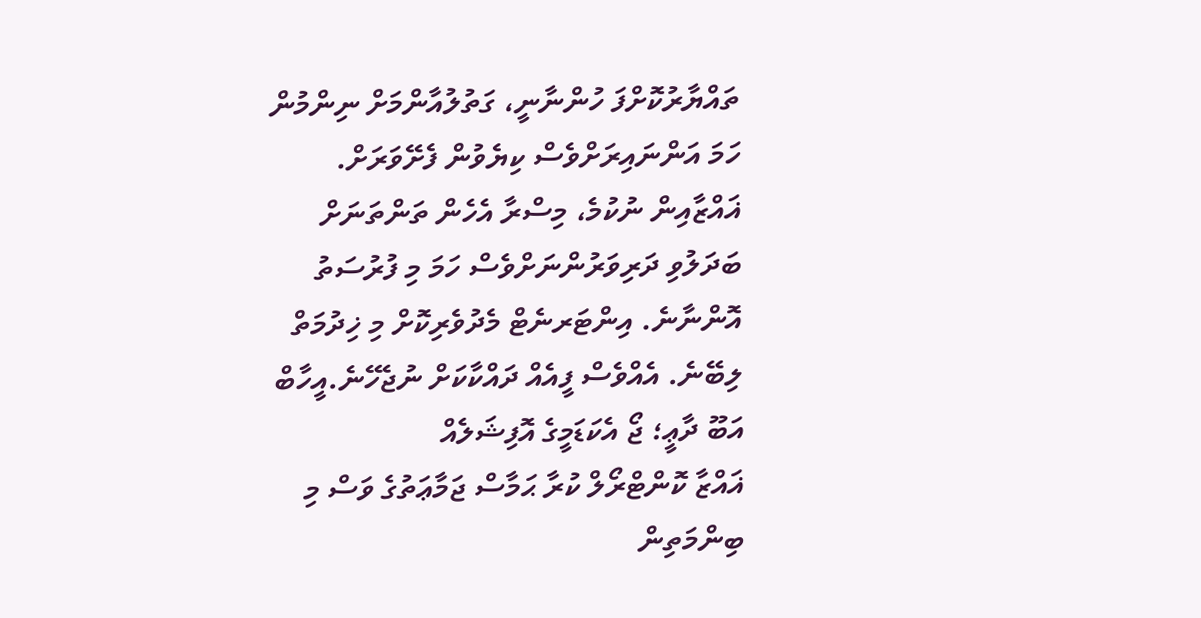ތައްޔާރުކޮށްފަ ހުންނާނީ، ގަތުލުއާންމަށް ނިންމުން ހަމަ އަންނައިރަށްވެސް ކިޔެވުން ފެށޭވަރަށް. ޣައްޒާއިން ނުކުމެ، މިސްރާ އެހެން ތަންތަނަށް ބަދަލުވި ދަރިވަރުންނަށްވެސް ހަމަ މި ފުރުސަތު އޮންނާނެ. އިންޓަރނެޓް މެދުވެރިކޮށް މި ޚިދުމަތް ލިބޭނެ. އެއްވެސް ފީއެއް ދައްކާކަށް ނުޖެހޭނެ.އީހާބް އަބޫ ދާޢީ؛ ޖޯ އެކަޑަމީގެ އޮފިޝަލެއް
ޣައްޒާ ކޮންޓްރޯލް ކުރާ ޙަމާސް ޖަމާޢަތުގެ ވަސް މި ބިންމަތިން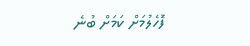ފޮހެލުމަށް ކަމަށް ބުނެ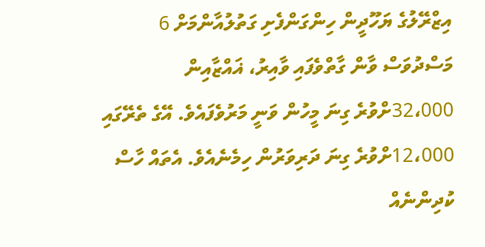އިޒްރޭލުގެ ޔަހޫދީން ހިންގަންފެށި ގަތުލުއާންމަށް 6 މަސްދުވަސް ވާން ގާތްވެފައި ވާއިރު، ޣައްޒާއިން 32،000ށްވުރެ ގިނަ މީހުން ވަނީ މަރުވެފައެވެ. އޭގެ ތެރޭގައި 12،000ށްވުރެ ގިނަ ދަރިވަރުން ހިމެނެއެވެ. އެތައް ހާސް ކުދިންނެއް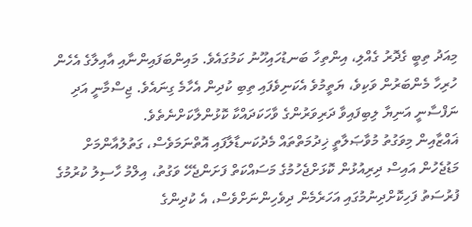މިއަދު ތިބީ ގެދޮރު ގެއްލި، އިންތިހާ ބަނޑުހައިހޫނު ކަމުގައެވެ. މައިންބަފައިންނާއި އާއިލާގެ އެހެން ހުރިހާ މެންބަރުން ވަކިވެ، ޔަތީމުވެ އެކަނިވެފައި ތިބި ކުދިން އެހާމެ ގިނައެވެ. ޖިސްމާނީ އަދި ނަފްސާނީ އަނިޔާ ލިބިފައިވާ ދަރިވަރުންގެ ވާހަކަދައްކާ ކޮޅުންލާކަށްނެތެވެ.
ޣައްޒާއިން މިވަގުތު މުވާޞަލާތީ ޚިދުމަތްތައް މެދުކަނޑާލާފައި އޮތްނަމަވެސް، ގަތުލުއާންމަށް މަޑުޖެހުން އައިސް ދިރިއުޅުން ކޮޅަށްޖެހުމުގެ މަސައްކަތް ފަށަންޖެހޭ ވަގުތު، އިލްމު ހާސިލު ކުރުމުގެ ފުރުސަތު ފަހިކޮށްދިނުމުގައި އަހަރެމެން ދިވެހިންނަށްވެސް، އެ ކުދިންގެ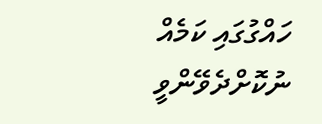ހައްގުގައި ކަމެއް ނުކޮށްދެވޭންވީ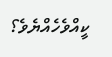ކީއްވެހެއްޔެވެ؟